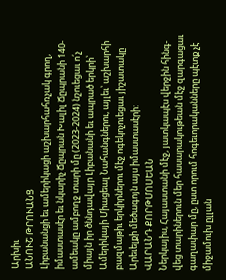Արխիւ
ԱՆՈՒՇ ԹՐՈՒԱՆՑ
Լիբանանցի եւ ամերիկացի աշխարհահռչակ գրող, իմաստասէր եւ նկարիչ Ճըպրան Խալիլ Ճըպրանի 140-ամեակը ամբողջ տարի մը (2023-2024) նշուեցաւ ո՛չ միայն իր ծննդավայր Լիբանանի եւ ապրած երկրի՝ Ամերիկայի Միացեալ Նահանգներու, այլեւ՝ աշխարհի բազմաթիւ երկիրներու մէջ ոգեկոչուեցաւ յիշատակը Արեւելքի մեծագոյն այս իմաստասէրի:
ՎԱՐԱՆԴ ՔՈՐԹՄՈՍԵԱՆ
Ներկայիս, Հայաստանի մէջ, յատկապէս վերջին հինգ-վեց տարիներուն մեր հասարակութեան մէջ զարգացաւ գաղափար մը, ըստ որում հոգեւորականները պէտք չէ միջամուխ ըլլան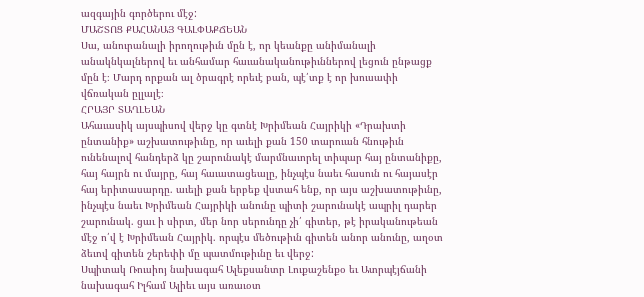ազգային գործերու մէջ:
ՄԱՇՏՈՑ ՔԱՀԱՆԱՅ ԳԱԼՓԱՔՃԵԱՆ
Սա, անուրանալի իրողութիւն մըն է, որ կեանքը անիմանալի անակնկալներով եւ անհամար հաւանականութիւններով լեցուն ընթացք մըն է։ Մարդ որքան ալ ծրագրէ որեւէ բան, պէ՛տք է որ խուսափի վճռական ըլլալէ։
ՀՐԱՅՐ ՏԱՂԼԵԱՆ
Ահաւասիկ այսպիսով վերջ կը գտնէ Խրիմեան Հայրիկի «Դրախտի ընտանիք» աշխատութիւնը, որ աւելի քան 150 տարուան հնութիւն ունենալով հանդերձ կը շարունակէ մարմնաւորել տիպար հայ ընտանիքը, հայ հայրն ու մայրը, հայ հաւատացեալը, ինչպէս նաեւ հասուն ու հայասէր հայ երիտասարդը. աւելի քան երբեք վստահ ենք, որ այս աշխատութիւնը, ինչպէս նաեւ Խրիմեան Հայրիկի անունը պիտի շարունակէ ապրիլ դարեր շարունակ. ցաւ ի սիրտ, մեր նոր սերունդը չի՛ գիտեր, թէ իրականութեան մէջ ո՛վ է Խրիմեան Հայրիկ. որպէս մեծութիւն գիտեն անոր անունը, աղօտ ձեւով գիտեն շերեփի մը պատմութիւնը եւ վերջ:
Սպիտակ Ռուսիոյ նախագահ Ալեքսանտր Լուքաշենքօ եւ Ատրպէյճանի նախագահ Իլհամ Ալիեւ այս առաւօտ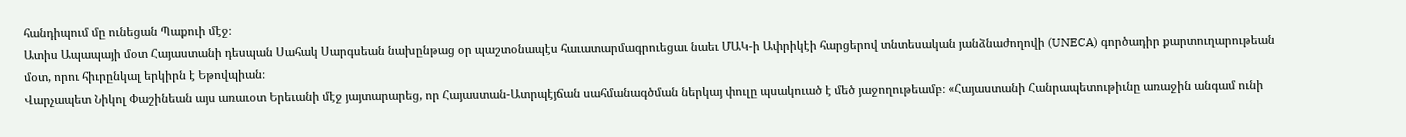հանդիպում մը ունեցան Պաքուի մէջ։
Ատիս Ապապայի մօտ Հայաստանի դեսպան Սահակ Սարգսեան նախընթաց օր պաշտօնապէս հաւատարմագրուեցաւ նաեւ ՄԱԿ-ի Ափրիկէի հարցերով տնտեսական յանձնաժողովի (UNECA) գործադիր քարտուղարութեան մօտ, որու հիւրընկալ երկիրն է Եթովպիան։
Վարչապետ Նիկոլ Փաշինեան այս առաւօտ Երեւանի մէջ յայտարարեց, որ Հայաստան-Ատրպէյճան սահմանագծման ներկայ փուլը պսակուած է մեծ յաջողութեամբ։ «Հայաստանի Հանրապետութիւնը առաջին անգամ ունի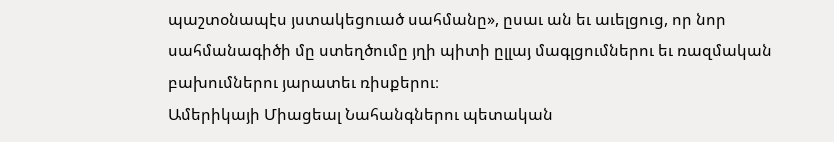պաշտօնապէս յստակեցուած սահմանը», ըսաւ ան եւ աւելցուց, որ նոր սահմանագիծի մը ստեղծումը յղի պիտի ըլլայ մագլցումներու եւ ռազմական բախումներու յարատեւ ռիսքերու։
Ամերիկայի Միացեալ Նահանգներու պետական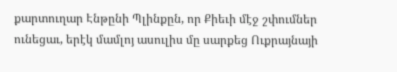քարտուղար Էնթընի Պլինքըն, որ Քիեւի մէջ շփումներ ունեցաւ, երէկ մամլոյ ասուլիս մը սարքեց Ուքրայնայի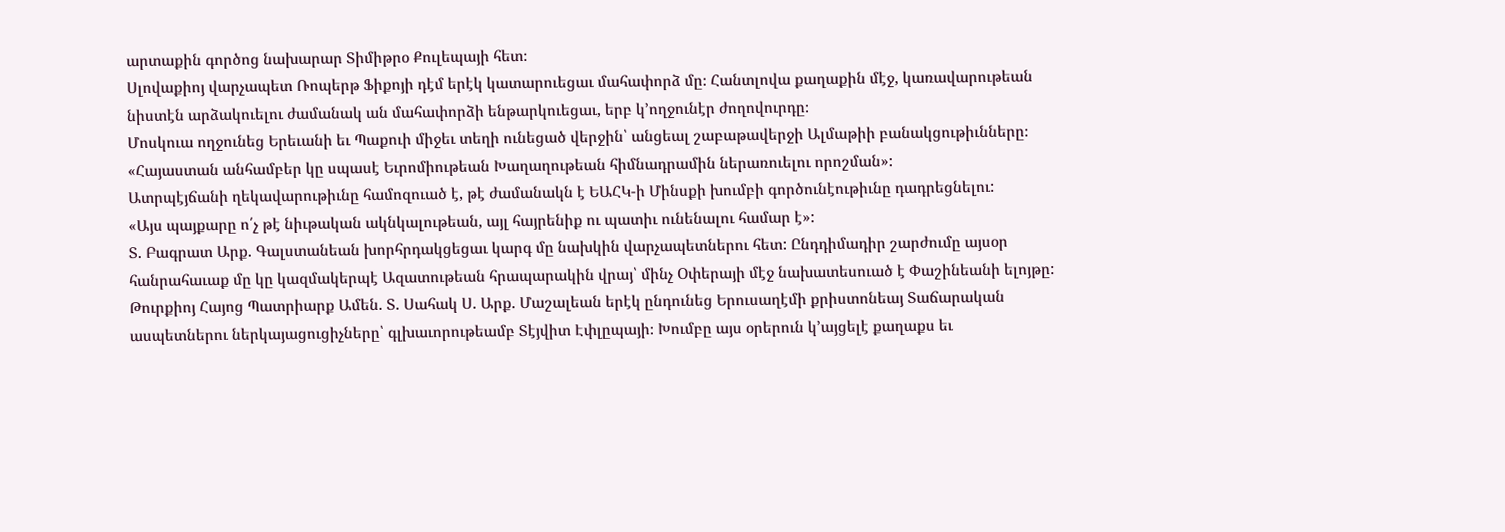արտաքին գործոց նախարար Տիմիթրօ Քուլեպայի հետ։
Սլովաքիոյ վարչապետ Ռոպերթ Ֆիքոյի դէմ երէկ կատարուեցաւ մահափորձ մը։ Հանտլովա քաղաքին մէջ, կառավարութեան նիստէն արձակուելու ժամանակ ան մահափորձի ենթարկուեցաւ, երբ կ՚ողջունէր ժողովուրդը։
Մոսկուա ողջունեց Երեւանի եւ Պաքուի միջեւ տեղի ունեցած վերջին՝ անցեալ շաբաթավերջի Ալմաթիի բանակցութիւնները։
«Հայաստան անհամբեր կը սպասէ Եւրոմիութեան Խաղաղութեան հիմնադրամին ներառուելու որոշման»:
Ատրպէյճանի ղեկավարութիւնը համոզուած է, թէ ժամանակն է ԵԱՀԿ-ի Մինսքի խումբի գործունէութիւնը դադրեցնելու:
«Այս պայքարը ո՛չ թէ նիւթական ակնկալութեան, այլ հայրենիք ու պատիւ ունենալու համար է»:
Տ. Բագրատ Արք. Գալստանեան խորհրդակցեցաւ կարգ մը նախկին վարչապետներու հետ: Ընդդիմադիր շարժումը այսօր հանրահաւաք մը կը կազմակերպէ Ազատութեան հրապարակին վրայ՝ մինչ Օփերայի մէջ նախատեսուած է Փաշինեանի ելոյթը:
Թուրքիոյ Հայոց Պատրիարք Ամեն. Տ. Սահակ Ս. Արք. Մաշալեան երէկ ընդունեց Երուսաղէմի քրիստոնեայ Տաճարական ասպետներու ներկայացուցիչները՝ գլխաւորութեամբ Տէյվիտ Էփլըպայի։ Խումբը այս օրերուն կ՚այցելէ քաղաքս եւ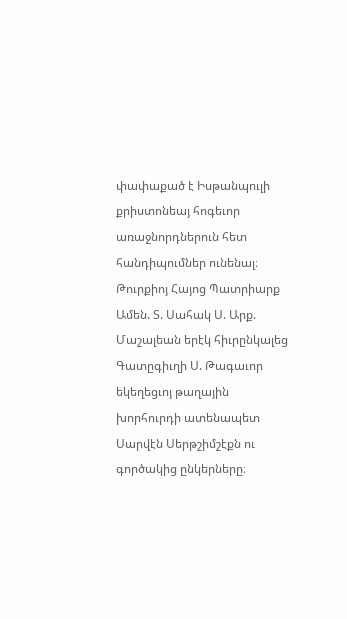փափաքած է Իսթանպուլի քրիստոնեայ հոգեւոր առաջնորդներուն հետ հանդիպումներ ունենալ։
Թուրքիոյ Հայոց Պատրիարք Ամեն. Տ. Սահակ Ս. Արք. Մաշալեան երէկ հիւրընկալեց Գատըգիւղի Ս. Թագաւոր եկեղեցւոյ թաղային խորհուրդի ատենապետ Սարվէն Սերթշիմշէքն ու գործակից ընկերները։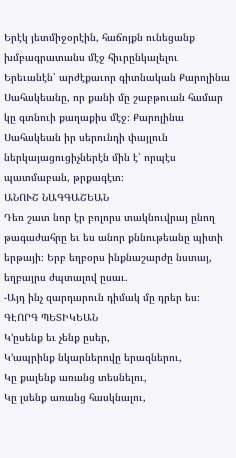Երէկ յետմիջօրէին, հաճոյքն ունեցանք խմբագրատանս մէջ հիւրընկալելու Երեւանէն՝ արժէքաւոր գիտնական Քարոլինա Սահակեանը, որ քանի մը շաբթուան համար կը գտնուի քաղաքիս մէջ։ Քարոլինա Սահակեան իր սերունդի փայլուն ներկայացուցիչներէն մին է՝ որպէս պատմաբան, թրքագէտ։
ԱՆՈՒՇ ՆԱԳԳԱՇԵԱՆ
Դեռ շատ նոր էր բոլորս տակնուվրայ ընող թագաժահրը եւ ես անոր քննութեանը պիտի երթայի։ Երբ եղբօրս ինքնաշարժը նստայ, եղբայրս ժպտալով ըսաւ.
-Այդ ինչ զարդարուն դիմակ մը դրեր ես։
ԳԷՈՐԳ ՊԵՏԻԿԵԱՆ
Կ՚ըսենք եւ չենք ըսեր,
Կ՚ապրինք նկարներովը երազներու,
Կը քալենք առանց տեսնելու,
Կը լսենք առանց հասկնալու,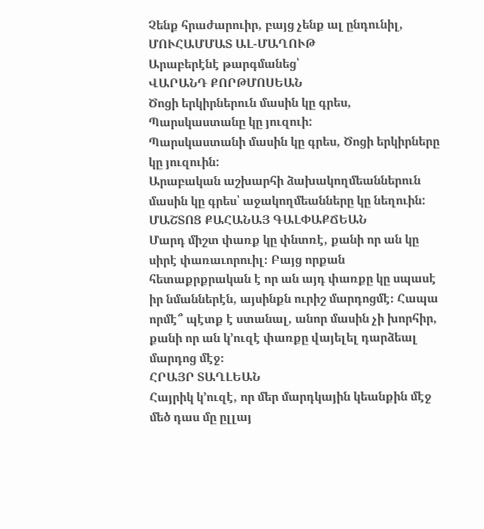Չենք հրաժարուիր, բայց չենք ալ ընդունիլ,
ՄՈՒՀԱՄՄԱՏ ԱԼ-ՄԱՂՈՒԹ
Արաբերէնէ թարգմանեց՝
ՎԱՐԱՆԴ ՔՈՐԹՄՈՍԵԱՆ
Ծոցի երկիրներուն մասին կը գրես, Պարսկաստանը կը յուզուի:
Պարսկաստանի մասին կը գրես, Ծոցի երկիրները կը յուզուին:
Արաբական աշխարհի ձախակողմեաններուն մասին կը գրես՝ աջակողմեանները կը նեղուին:
ՄԱՇՏՈՑ ՔԱՀԱՆԱՅ ԳԱԼՓԱՔՃԵԱՆ
Մարդ միշտ փառք կը փնտռէ, քանի որ ան կը սիրէ փառաւորուիլ։ Բայց որքան հետաքրքրական է որ ան այդ փառքը կը սպասէ իր նմաններէն, այսինքն ուրիշ մարդոցմէ։ Հապա որմէ՞ պէտք է ստանալ, անոր մասին չի խորհիր, քանի որ ան կ՚ուզէ փառքը վայելել դարձեալ մարդոց մէջ։
ՀՐԱՅՐ ՏԱՂԼԵԱՆ
Հայրիկ կ՚ուզէ, որ մեր մարդկային կեանքին մէջ մեծ դաս մը ըլլայ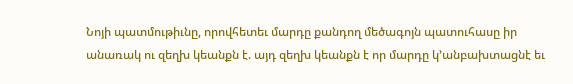Նոյի պատմութիւնը, որովհետեւ մարդը քանդող մեծագոյն պատուհասը իր անառակ ու զեղխ կեանքն է. այդ զեղխ կեանքն է որ մարդը կ՚անբախտացնէ եւ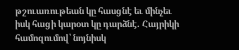թշուառութեան կը հասցնէ եւ մինչեւ իսկ հացի կարօտ կը դարձնէ. Հայրիկի համոզումով՝ նոյնիսկ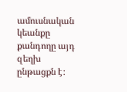ամուսնական կեանքը քանդողը այդ զեղխ ընթացքն է: